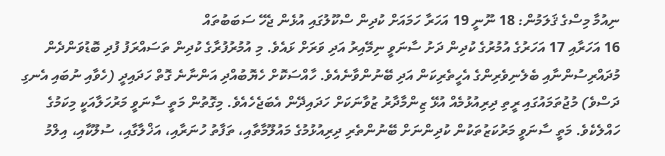ނިއުމާ މިސްގެ ޤަލަމުން: 18 ނޫނީ 19 އަހަރާ ހަމައަށް ކުދިން ސްކޫލުގައި އުޅެން ޖެހޭ ސަބަބުތައް
16 އަހަރާއި 17 އަހަރުގެ އުމުރުގެ ކުދިން ދަށު ސާނަވީ ނިމޭއިރު އަދި ވަރަށް ޅައެވެ. މި އުމުރުފުރާގެ ކުދިން ތަސައްރަފު ފުދި ބޮޑުވަންދެން މުދައްރިސުންނާއި ބެލެނިވެރިންގެ އެހީތެރިކަން އަދި ބޭނުންވާނެއެވެ. ހާއްސަކޮށް ހެޔޮބުއްދި އަންނާނެ ގޮތް ހަދައިދީ (ހެވާއި ނުބައި އެނގި ދަސްވެ) މުޖުތަމައުގައި ރީތި ދިރިއުޅުމެއް އުޅޭ ޒިންމާދާރު ޒުވާނަކަށް ހަދައިދޭން އެބަޖެހެއެވެ. މިގޮތުން މަތީ ސާނަވީ މަރުހަލާއަކީ މިކަމުގެ ހައްލެކެވެ. މަތީ ސާނަވީ މަރުކަޒުތަކުން ކުދިންނަށް ބޭނުންތެރި ދިރިއުޅުމުގެ މައުލޫމާތާއި، ތަފާތު ހުނަރާއި، އަޚްލާގާއި، ސުލޫކާއި، އިލްމު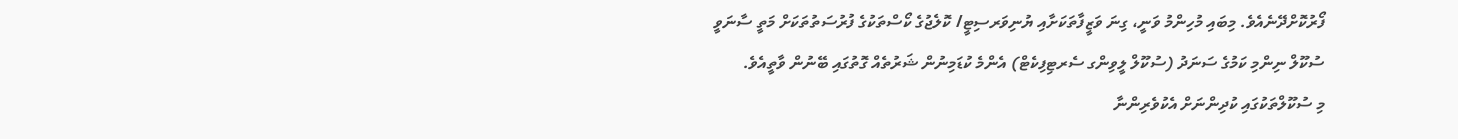ފޯރުކޮށްދޭނެއެވެ. މިބައި މުހިންމު ވަނީ، ގިނަ ވަޒީފާތަކަށާއި ޔުނިވަރސިޓީ/ ކޮލެޖުގެ ކޯސްތަކުގެ ފުރުސަތުތަކަށް މަތީ ސާނަވީ ސުކޫލް ނިންމި ކަމުގެ ސަނަދު (ސުކޫލް ލީވިންގ ސެރޓިފިކެޓް) އެންމެ ކުޑަމިނުން ޝަރުތެއް ގޮތުގައި ބޭނުން ވާތީއެވެ.
މި ސުކޫލްތަކުގައި ކުދިންނަށް އެކުވެރިންނާ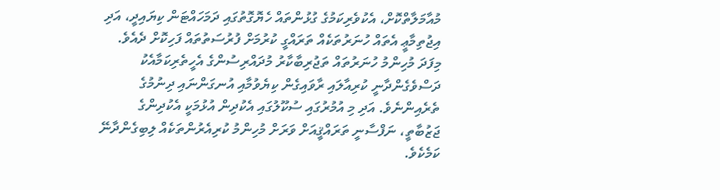މުއާމަލާތްކޮށް، އެކުވެރިކަމުގެ ގުޅުންތައް ހެޔޮގޮތުގައި ދަމަހައްޓަން ކިޔައިދީ، އަދި އިޖުތިމާޢީ އެތައް ހުނަރުތަކެއް ތަރައްގީ ކުރުމަށް ފުރުސަތުތައް ފަހިކޮށް ދެއެވެ. މިފަދަ މުހިންމު ހުނަރުތައް ތަޖުރިބާކާރު މުދައްރިސުންގެ އެހީތެރިކަމާއެކު ދަސްވެގެންދާނީ ކުރިއާލައި ރާވައިގެން ކިޔެވުމާއި އުނގަންނައި ދިނުމުގެ ތެރެއިންނެވެ. އަދި މި އުމުރުގައި ސުކޫލުގައި އެކުދިން އުޅުމަކީ އެކުދިންގެ ޖަޒުބާތީ، ނަފްސާނީ ތަރައްޤީއަށް ވަރަށް މުހިންމު ކުރިއެރުންތަކެއް ލިބިގެންދާނޭ ކަމެކެވެ.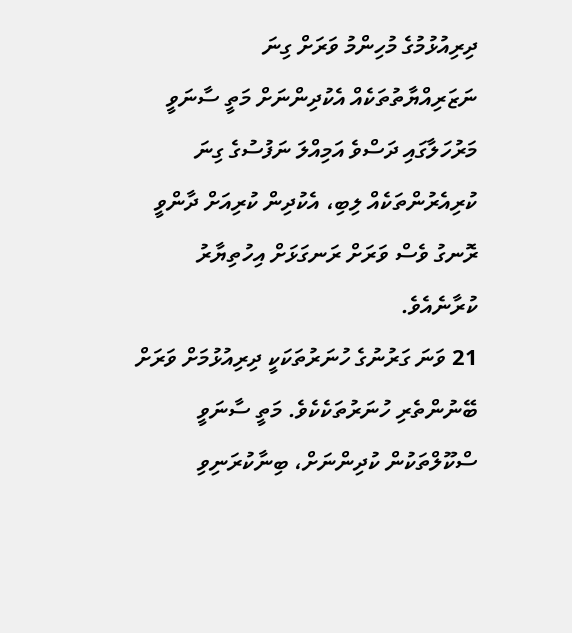ދިރިއުޅުމުގެ މުހިންމު ވަރަށް ގިނަ ނަޒަރިއްޔާތުތަކެއް އެކުދިންނަށް މަތީ ސާނަވީ މަރުހަލާގައި ދަސްވެ އަމިއްލަ ނަފުސުގެ ގިނަ ކުރިއެރުންތަކެއް ލިބި، އެކުދިން ކުރިއަށް ދާންވީ ރޮނގު ވެސް ވަރަށް ރަނގަޅަށް އިހުތިޔާރު ކުރާނެއެވެ.
21 ވަނަ ގަރުނުގެ ހުނަރުތަކަކީ ދިރިއުޅުމަށް ވަރަށް ބޭނުންތެރި ހުނަރުތަކެކެވެ. މަތީ ސާނަވީ ސްކޫލްތަކުން ކުދިންނަށް، ބިނާކުރަނިވި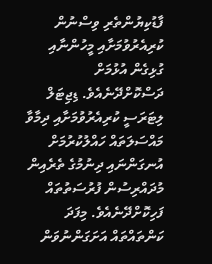ފާޑުކިޔުންތެރި ވިސްނުން ކުރިއެރުވުމަށާއި މީހުންނާއި ގުޅިގެން އުޅުމަށް ދަސްކޮށްދޭނެއެވެ. ޑިޖިޓަލް ލިޓަރަސީ ކުރިއެރުވުމަށާއި ދިމާވާ މައްސަލަތައް ހައްލުކުރުމަށް އުނގަންނައި ދިނުމުގެ ތެރެއިން މުދައްރިސުން ފުރުސަތުތައް ފަހިކޮށްދޭނެއެވެ. މިފަދަ ކަންތައްތައް އަށަގަންނުވަން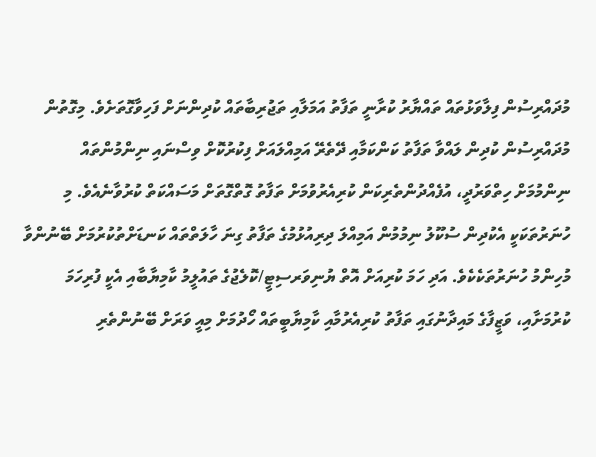މުދައްރިސުން ފިލާވަޅުތައް ތައްޔާރު ކުރާނީ ތަފާތު އަމަލާއި ތަޖުރިބާތައް ކުދިންނަށް ފަހިވާގޮތަށެވެ. މިގޮތުން މުދައްރިސުން ކުދިން ލައްވާ ތަފާތު ކަންކަމާއި ދޭތެރޭ އަމިއްލައަށް ފިކުރުކޮށް ވިސްނައި ނިންމުންތައް ނިންމުމަށް ހިތްވަރުދީ، އުފެއްދުންތެރިކަން ކުރިއެރުވުމަށް ތަފާތު ގޮތްގޮތަށް މަސައްކަތް ކުރުވާނެއެވެ. މި ހުނަރުތަކަކީ އެކުދިން ސުކޫލު ނިމުމުން އަމިއްލަ ދިރިއުޅުމުގެ ތަފާތު ގިނަ ހާލަތްތައް ކަނޑަށްތުކުރުމަށް ބޭނުންވާ މުހިންމު ހުނަރުތަކެކެވެ. އަދި ހަމަ ކުރިއަށް އޮތް ޔުނިވަރސިޓީ/ކޮލެޖުގެ ތައުލީމު ކާމިޔާބާއި އެކީ ފުރިހަމަ ކުރުމަށާއި، ވަޒީފާގެ މައިދާނުގައި ތަފާތު ކުރިއެރުމާއި ކާމިޔާބީތައް ހޯދުމަށް މިއީ ވަރަށް ބޭނުންތެރި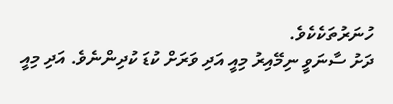ހުނަރުތަކެކެވެ.
ދަށު ސާނަވީ ނިމޭއިރު މިއީ އަދި ވަރަށް ކުޑަ ކުދިންނެވެ. އަދި މިއީ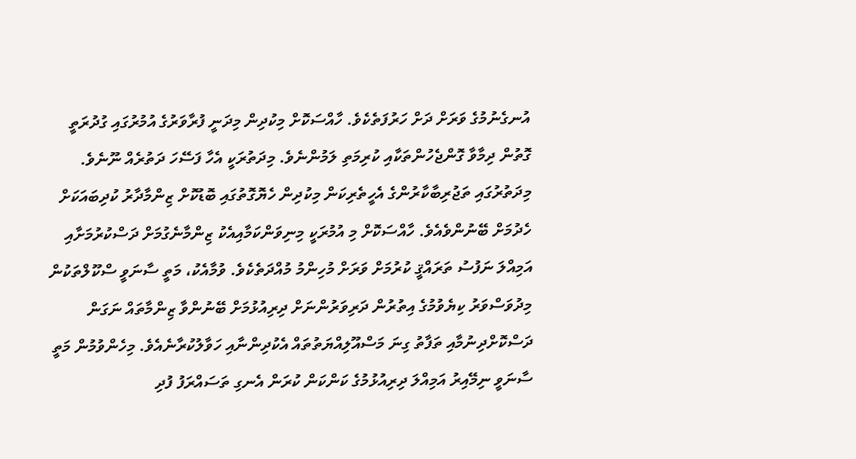އުނގެނުމުގެ ވަރަށް ދަށް ހަރުފަތެކެވެ. ހާއްސަކޮށް މިކުދިން މިދަނީ ފުރާވަރުގެ އުމުރުގައި ގުދުރަތީ ގޮތުން ދިމާވާ ގޮންޖެހުންތަކާއި ކުރިމަތި ލަމުންނެވެ. މިދަތުރަކީ އެހާ ފަސޭހަ ދަތުރެއް ނޫނެވެ. މިދަތުރުގައި ތަޖުރިބާކާރުންގެ އެހީތެރިކަން މިކުދިން ހެޔޮގޮތުގައި ބޮޑުކޮށް ޒިންމާދާރު ކުދިބައަކަށް ހެދުމަށް ބޭނުންވެއެވެ. ހާއްސަކޮށް މި އުމުރަކީ މިނިވަންކަމާއިއެކު ޒިންމާނެގުމަށް ދަސްކުރުމަށާއި އަމިއްލަ ނަފުސު ތަރައްޤީ ކުރުމަށް ވަރަށް މުހިންމު މުއްދަތެކެވެ. ވުމާއެކު، މަތީ ސާނަވީ ސްކޫލްތަކުން މިދުވަސްވަރު ކިޔެވުމުގެ އިތުރުން ދަރިވަރުންނަށް ދިރިއުޅުމަށް ބޭނުންވާ ޒިންމާތައް ނަގަން ދަސްކޮށްދިނުމާއި ތަފާތު ގިނަ މަސްއޫލިއްޔަތުތައް އެކުދިންނާއި ހަވާލުކުރާނެއެވެ. މިހެންވުމުން މަތީ ސާނަވީ ނިމޭއިރު އަމިއްލަ ދިރިއުޅުމުގެ ކަންކަން ކުރަން އެނގި ތަސައްރަފު ފުދި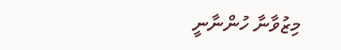މިޒުވާނާ ހުންނާނީ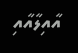އާއިލާއާއި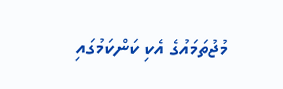މުޖުތަމައުގެ އެކި ކަންކަމުގައި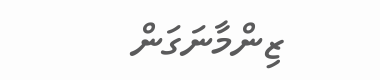ޒިންމާނަގަން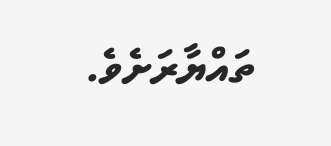ތައްޔާރަށެވެ.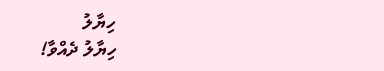ހިޔާލު
ހިޔާލު ދެއްވާ!